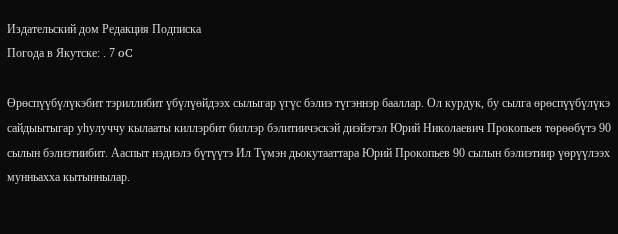Издательский дом Редакция Подписка
Погода в Якутске: . 7 oC

Өрөспүүбүлүкэбит тэриллибит үбүлүөйдээх сылыгар үгүс бэлиэ түгэннэр бааллар. Ол курдук, бу сылга өрөспүүбүлүкэ сайдыытыгар уһулуччу кылааты киллэрбит биллэр бэлитиичэскэй диэйэтэл Юрий Николаевич Прокопьев төрөөбүтэ 90 сылын бэлиэтиибит. Ааспыт нэдиэлэ бүтүүтэ Ил Түмэн дьокутааттара Юрий Прокопьев 90 сылын бэлиэтиир үөрүүлээх мунньахха кытыннылар.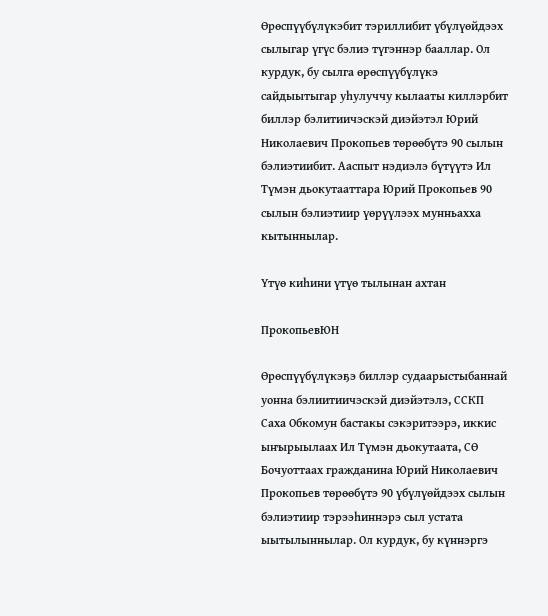Өрөспүүбүлүкэбит тэриллибит үбүлүөйдээх сылыгар үгүс бэлиэ түгэннэр бааллар. Ол курдук, бу сылга өрөспүүбүлүкэ сайдыытыгар уһулуччу кылааты киллэрбит биллэр бэлитиичэскэй диэйэтэл Юрий Николаевич Прокопьев төрөөбүтэ 90 сылын бэлиэтиибит. Ааспыт нэдиэлэ бүтүүтэ Ил Түмэн дьокутааттара Юрий Прокопьев 90 сылын бэлиэтиир үөрүүлээх мунньахха кытыннылар.

Үтүө киһини үтүө тылынан ахтан

ПрокопьевЮН

Өрөспүүбүлүкэҕэ биллэр судаарыстыбаннай уонна бэлиитиичэскэй диэйэтэлэ, ССКП Саха Обкомун бастакы сэкэритээрэ, иккис ыҥырыылаах Ил Түмэн дьокутаата, СӨ Бочуоттаах гражданина Юрий Николаевич Прокопьев төрөөбүтэ 90 үбүлүөйдээх сылын бэлиэтиир тэрээһиннэрэ сыл устата ыытылыннылар. Ол курдук, бу күннэргэ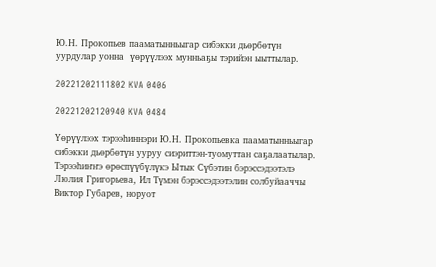Ю.Н. Прокопьев пааматынньыгар сибэкки дьөрбөтүн уурдулар уонна  үөрүүлээх мунньаҕы тэрийэн ыыттылар.

20221202111802 KVA 0406

20221202120940 KVA 0484

Үөрүүлээх тэрээһиннэри Ю.Н. Прокопьевка пааматынньыгар сибэкки дьөрбөтүн ууруу сиэриттэн-туомуттан саҕалаатылар. Тэрээһиҥҥэ өрөспүүбүлүкэ Ытык Сүбэтин бэрэссэдээтэлэ Люлия Григорьева, Ил Түмэн бэрэссэдээтэлин солбуйааччы Виктор Губарев, норуот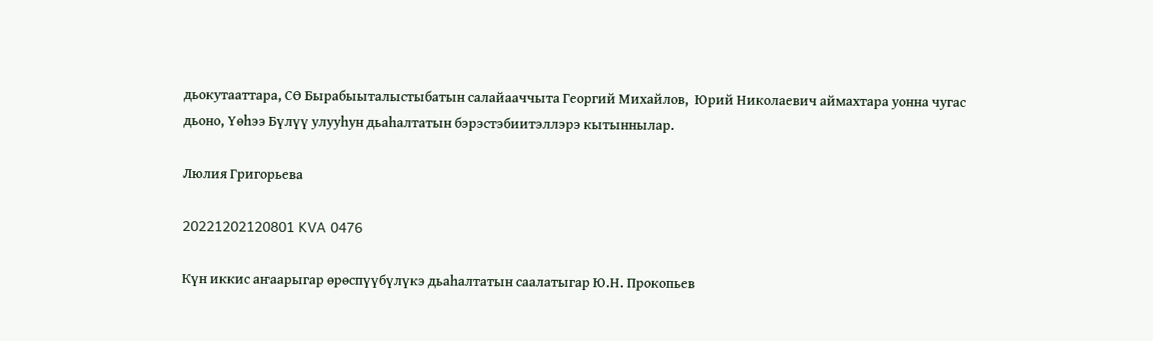дьокутааттара, СӨ Бырабыыталыстыбатын салайааччыта Георгий Михайлов,  Юрий Николаевич аймахтара уонна чугас дьоно, Үөһээ Бүлүү улууһун дьаһалтатын бэрэстэбиитэллэрэ кытыннылар.

Люлия Григорьева

20221202120801 KVA 0476

Күн иккис аҥаарыгар өрөспүүбүлүкэ дьаһалтатын саалатыгар Ю.Н. Прокопьев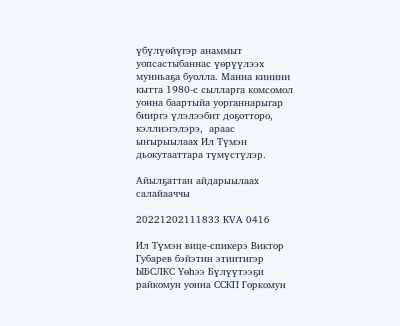үбүлүөйүгэр анаммыт уопсастыбаннас үөрүүлээх мунньаҕа буолла. Манна кинини кытта 1980-с сылларга комсомол уонна баартыйа уорганнарыгар бииргэ үлэлээбит доҕотторо, кэллиэгэлэрэ,  араас ыҥырыылаах Ил Түмэн дьокутааттара түмүстүлэр.

Айылҕаттан айдарыылаах салайааччы

20221202111833 KVA 0416

Ил Түмэн вице-спикерэ Виктор Губарев бэйэтин этиитигэр ЫБСЛКС Үөһээ Бүлүүтээҕи райкомун уонна ССКП Горкомун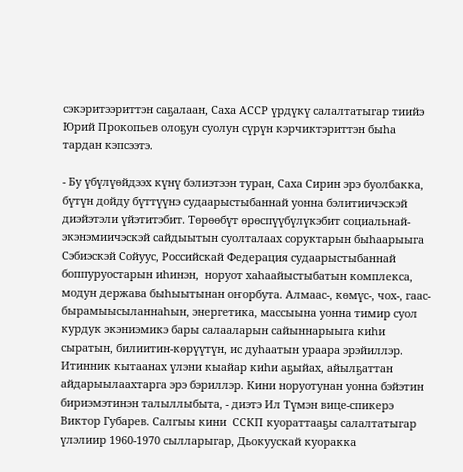сэкэритээриттэн саҕалаан, Саха АССР үрдүкү салалтатыгар тиийэ Юрий Прокопьев олоҕун суолун сүрүн кэрчиктэриттэн быһа тардан кэпсээтэ.

- Бу үбүлүөйдээх күнү бэлиэтээн туран, Саха Сирин эрэ буолбакка, бүтүн дойду бүттүүнэ судаарыстыбаннай уонна бэлитиичэскэй диэйэтэли үйэтитэбит. Төрөөбүт өрөспүүбүлүкэбит социальнай-экэнэмиичэскэй сайдыытын суолталаах соруктарын быһаарыыга Сэбиэскэй Сойуус, Российскай Федерация судаарыстыбаннай боппуруостарын иһинэн,  норуот хаһаайыстыбатын комплекса, модун держава быһыытынан оҥорбута. Алмаас-, көмүс-, чох-, гаас-бырамыысыланнаһын, энергетика, массыына уонна тимир суол курдук экэниэмикэ бары салааларын сайыннарыыга киһи сыратын, билиитин-көрүүтүн, ис дуһаатын ураара эрэйиллэр. Итинник кытаанах үлэни кыайар киһи аҕыйах, айылҕаттан айдарыылаахтарга эрэ бэриллэр. Кини норуотунан уонна бэйэтин бириэмэтинэн талыллыбыта, - диэтэ Ил Түмэн вице-спикерэ Виктор Губарев. Салгыы кини  ССКП куораттааҕы салалтатыгар үлэлиир 1960-1970 сылларыгар, Дьокуускай куоракка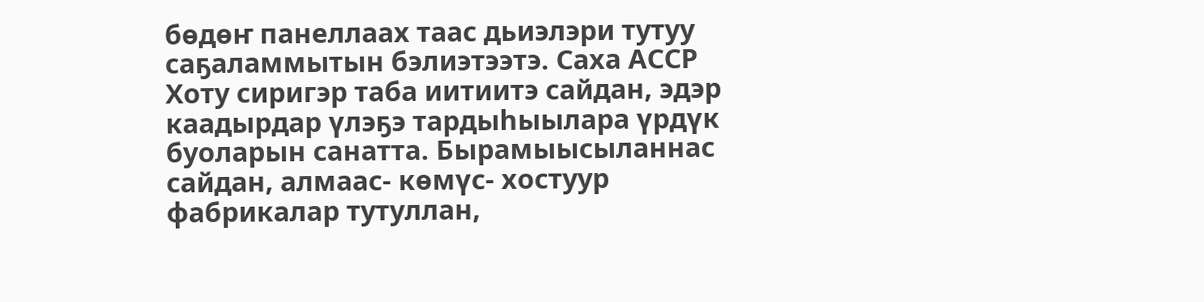бөдөҥ панеллаах таас дьиэлэри тутуу саҕаламмытын бэлиэтээтэ. Саха АССР Хоту сиригэр таба иитиитэ сайдан, эдэр каадырдар үлэҕэ тардыһыылара үрдүк буоларын санатта. Бырамыысыланнас сайдан, алмаас- көмүс- хостуур фабрикалар тутуллан,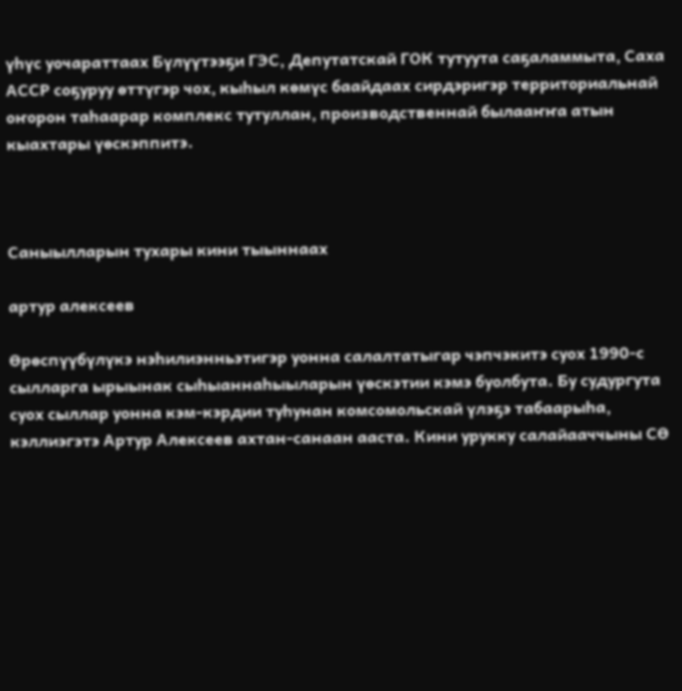үһүс уочараттаах Бүлүүтээҕи ГЭС, Депутатскай ГОК тутуута саҕаламмыта, Саха АССР соҕуруу өттүгэр чох, кыһыл көмүс баайдаах сирдэригэр территориальнай оҥорон таһаарар комплекс тутуллан, производственнай былааҥҥа атын кыахтары үөскэппитэ.



Саныылларын тухары кини тыыннаах

артур алексеев

Өрөспүүбүлүкэ нэһилиэнньэтигэр уонна салалтатыгар чэпчэкитэ суох 1990-с сылларга ырыынак сыһыаннаһыыларын үөскэтии кэмэ буолбута. Бу судургута суох сыллар уонна кэм-кэрдии туһунан комсомольскай үлэҕэ табаарыһа, кэллиэгэтэ Артур Алексеев ахтан-санаан ааста. Кини урукку салайааччыны СӨ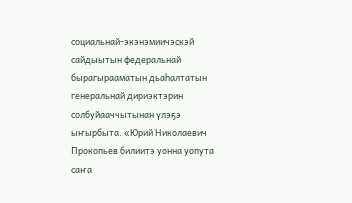социальнай-экэнэмиичэскэй сайдыытын федеральнай бырагырааматын дьаһалтатын генеральнай дириэктэрин солбуйааччытынан үлэҕэ ыҥырбыта. «Юрий Николаевич Прокопьев билиитэ уонна уопута саҥа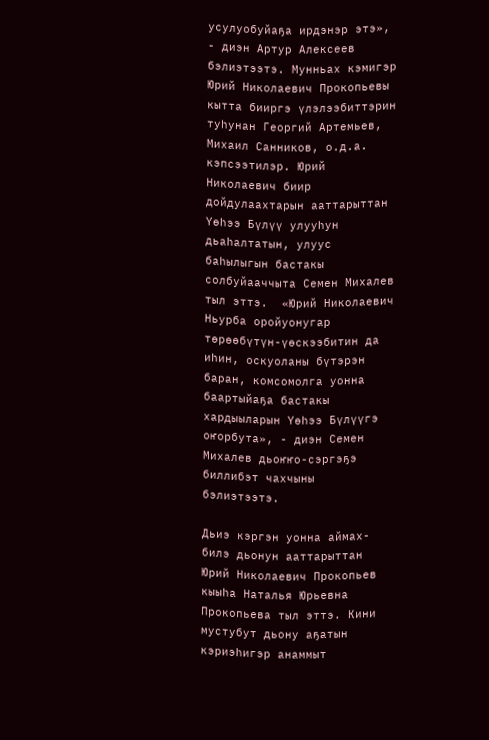усулуобуйаҕа ирдэнэр этэ», - диэн Артур Алексеев бэлиэтээтэ. Мунньах кэмигэр Юрий Николаевич Прокопьевы кытта бииргэ үлэлээбиттэрин туһунан Георгий Артемьев, Михаил Санников, о.д.а. кэпсээтилэр. Юрий Николаевич биир дойдулаахтарын ааттарыттан Үөһээ Бүлүү улууһун дьаһалтатын, улуус баһылыгын бастакы солбуйааччыта Семен Михалев тыл эттэ.  «Юрий Николаевич Ньурба оройуонугар төрөөбүтүн-үөскээбитин да иһин, оскуоланы бүтэрэн баран, комсомолга уонна баартыйаҕа бастакы хардыыларын Үөһээ Бүлүүгэ оҥорбута», - диэн Семен Михалев дьоҥҥо-сэргэҕэ биллибэт чахчыны бэлиэтээтэ.

Дьиэ кэргэн уонна аймах-билэ дьонун ааттарыттан Юрий Николаевич Прокопьев кыыһа Наталья Юрьевна Прокопьева тыл эттэ. Кини мустубут дьону аҕатын кэриэһигэр анаммыт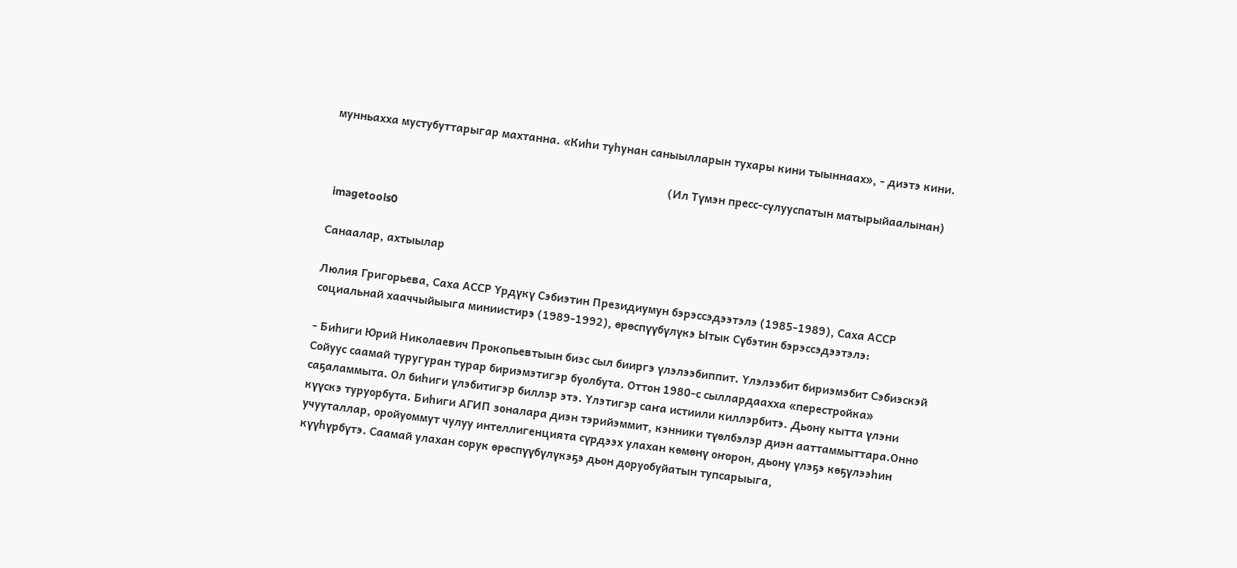мунньахха мустубуттарыгар махтанна. «Киһи туһунан саныылларын тухары кини тыыннаах», - диэтэ кини.

                                                                                                                (Ил Түмэн пресс-сулууспатын матырыйаалынан)

 imagetools0

Санаалар, ахтыылар

Люлия Григорьева, Саха АССР Үрдүкү Сэбиэтин Президиумун бэрэссэдээтэлэ (1985-1989), Cаха АССР социальнай хааччыйыыга миниистирэ (1989-1992), өрөспүүбүлүкэ Ытык Сүбэтин бэрэссэдээтэлэ:

- Биһиги Юрий Николаевич Прокопьевтыын биэс сыл бииргэ үлэлээбиппит. Үлэлээбит бириэмэбит Сэбиэскэй Сойуус саамай туругуран турар бириэмэтигэр буолбута. Оттон 1980-с сыллардаахха «перестройка» саҕаламмыта. Ол биһиги үлэбитигэр биллэр этэ. Үлэтигэр саҥа истиили киллэрбитэ. Дьону кытта үлэни күүскэ туруорбута. Биһиги АГИП зоналара диэн тэрийэммит, кэнники түөлбэлэр диэн ааттаммыттара.Онно учууталлар, оройуоммут чулуу интеллигенцията сүрдээх улахан көмөнү оҥорон, дьону үлэҕэ көҕүлээһин күүһүрбүтэ. Саамай улахан сорук өрөспүүбүлүкэҕэ дьон доруобуйатын тупсарыыга,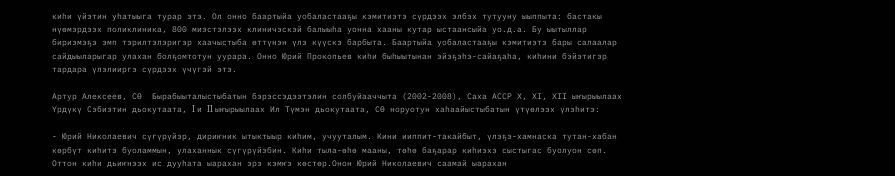киһи үйэтин уһатыыга турар этэ. Ол онно баартыйа уобаластааҕы кэмитиэтэ сүрдээх элбэх тутууну ыыппыта: бастакы нүөмэрдээх поликлиника, 800 миэстэлээх клиничэскэй балыыһа уонна хааны кутар ыстаансыйа уо.д.а. Бу ыытыллар бириэмэҕэ эмп тэрилтэлэригэр хаачыстыба өттүнэн үлэ күүскэ барбыта. Баартыйа уобаластааҕы кэмитиэтэ бары салаалар сайдыыларыгар улахан болҕомтотун уурара. Онно Юрий Прокопьев киһи быһыытынан эйэҕэһэ-сайаҕаһа, киһини бэйэтигэр тардара үлэлииргэ сүрдээх үчүгэй этэ.

Артур Алексеев, СӨ  Бырабыыталыстыбатын бэрэссэдээтэлин солбуйааччыта (2002-2008), Саха АССР Х, ХІ, ХІI ыҥырыылаах Үрдүкү Сэбиэтин дьокутаата, I и II ыҥырыылаах Ил Түмэн дьокутаата, СӨ норуотун хаһаайыстыбатын үтүөлээх үлэһитэ:

- Юрий Николаевич сүгүрүйэр, дириҥник ытыктыыр киһим, учууталым. Кини ииппит-такайбыт, үлэҕэ-хамнаска тутан-хабан көрбүт киһитэ буоламмын, улаханнык сүгүрүйэбин. Киһи тыла-өһө мааны, төһө баҕарар киһиэхэ сыстыгас буолуон сөп. Оттон киһи дьиҥнээх ис дууһата ыарахан эрэ кэмҥэ көстөр.Онон Юрий Николаевич саамай ыарахан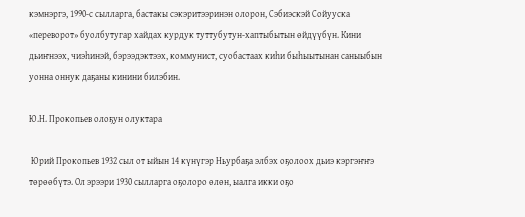кэмнэргэ, 1990-с сылларга, бастакы сэкэритээринэн олорон, Сэбиэскэй Сойууска «переворот» буолбутугар хайдах курдук туттубутун-хаптыбытын өйдүүбүн. Кини дьиҥнээх, чиэһинэй, бэрээдэктээх, коммунист, суобастаах киһи быһыытынан саныыбын уонна оннук даҕаны кинини билэбин.

Ю.Н. Прокопьев олоҕун олуктара

 Юрий Прокопьев 1932 сыл от ыйын 14 күнүгэр Ньурбаҕа элбэх оҕолоох дьиэ кэргэҥҥэ төрөөбүтэ. Ол эрээри 1930 сылларга оҕолоро өлөн, ыалга икки оҕо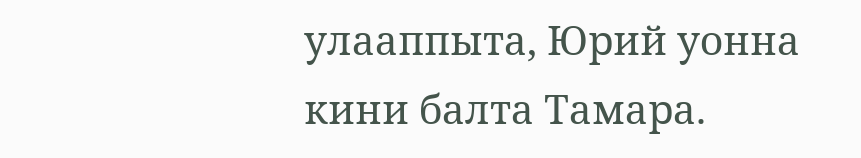улааппыта, Юрий уонна кини балта Тамара.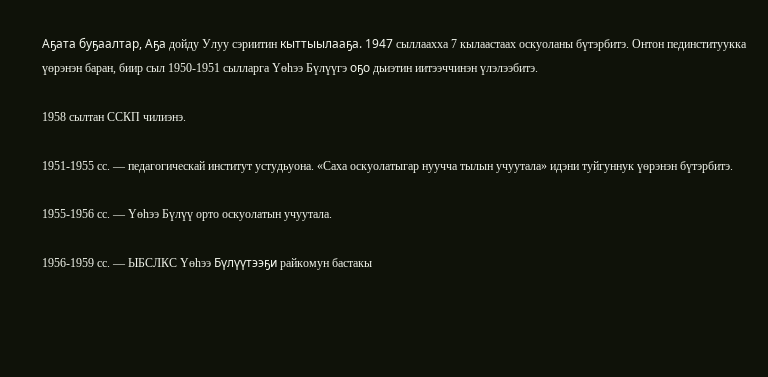Аҕата буҕаалтар, Аҕа дойду Улуу сэриитин кыттыылааҕа. 1947 сыллаахха 7 кылаастаах оскуоланы бүтэрбитэ. Онтон пединституукка  үөрэнэн баран, биир сыл 1950-1951 сылларга Үөһээ Бүлүүгэ оҕо дьиэтин иитээччинэн үлэлээбитэ.

1958 сылтан ССКП чилиэнэ.

1951-1955 сс. — педагогическай институт устудьуона. «Саха оскуолатыгар нуучча тылын учуутала» идэни туйгуннук үөрэнэн бүтэрбитэ.

1955-1956 сс. — Үөһээ Бүлүү орто оскуолатын учуутала.

1956-1959 сс. — ЫБСЛКС Үөһээ Бүлүүтээҕи райкомун бастакы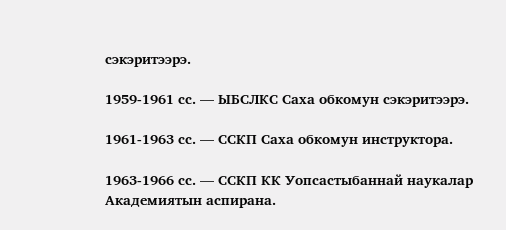сэкэритээрэ.

1959-1961 сс. — ЫБСЛКС Саха обкомун сэкэритээрэ.

1961-1963 сс. — ССКП Саха обкомун инструктора.

1963-1966 сс. — ССКП КК Уопсастыбаннай наукалар Академиятын аспирана.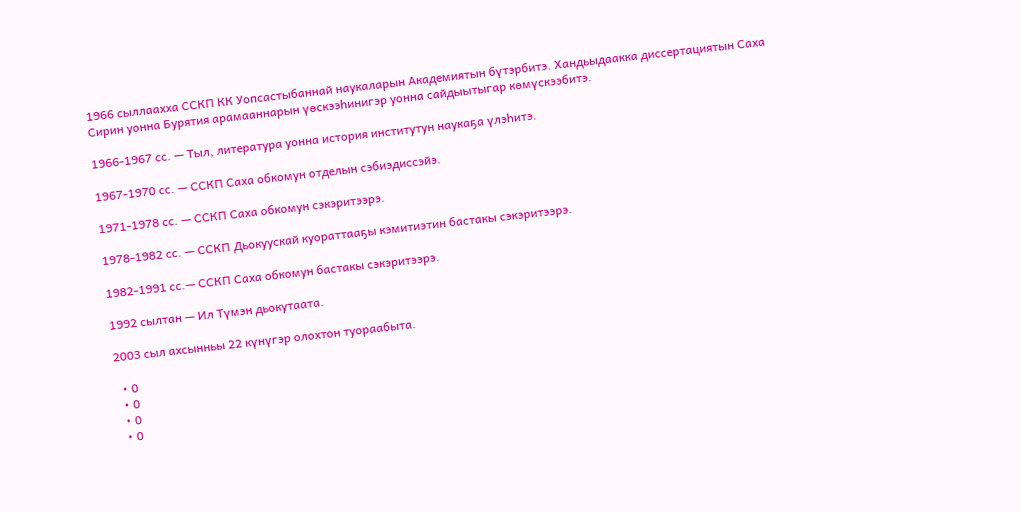1966 сыллаахха ССКП КК Уопсастыбаннай наукаларын Академиятын бүтэрбитэ. Хандьыдаакка диссертациятын Саха Сирин уонна Бурятия арамааннарын үөскээһинигэр уонна сайдыытыгар көмүскээбитэ.

1966-1967 сс. — Тыл, литература уонна история институтун наукаҕа үлэһитэ.

1967-1970 сс. — ССКП Саха обкомун отделын сэбиэдиссэйэ.

1971-1978 сс. — ССКП Саха обкомун сэкэритээрэ.

1978-1982 сс. — ССКП Дьокуускай куораттааҕы кэмитиэтин бастакы сэкэритээрэ.

1982-1991 сс.— ССКП Саха обкомун бастакы сэкэритээрэ.

1992 сылтан — Ил Түмэн дьокутаата.

2003 сыл ахсынньы 22 күнүгэр олохтон туораабыта.

  • 0
  • 0
  • 0
  • 0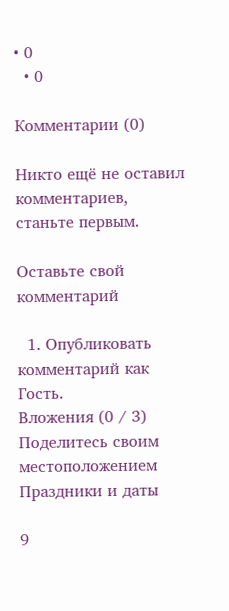• 0
  • 0

Комментарии (0)

Никто ещё не оставил комментариев, станьте первым.

Оставьте свой комментарий

  1. Опубликовать комментарий как Гость.
Вложения (0 / 3)
Поделитесь своим местоположением
Праздники и даты

9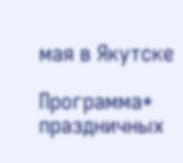мая в Якутске

Программа* праздничных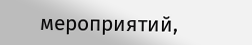мероприятий,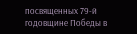посвященных 79-й годовщине Победы в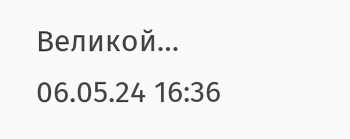Великой…
06.05.24 16:36